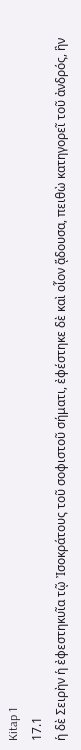Kitap 1
17.1
ἡ δὲ Σειρὴν ἡ ἐφεστηκυῖα τῷ Ἰσοκράτους τοῦ σοφιστοῦ σήματι, ἐφέστηκε δὲ καὶ οἷον ᾅδουσα, πειθὼ κατηγορεῖ τοῦ ἀνδρός, ἣν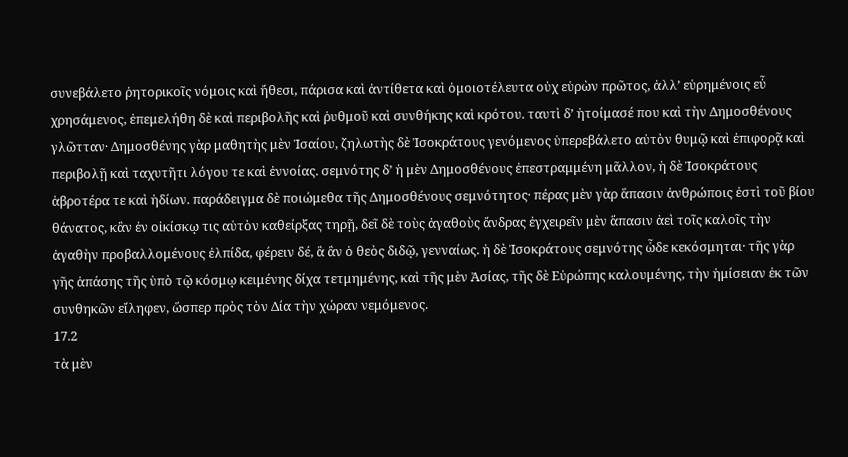συνεβάλετο ῥητορικοῖς νόμοις καὶ ἤθεσι, πάρισα καὶ ἀντίθετα καὶ ὁμοιοτέλευτα οὐχ εὑρὼν πρῶτος, ἀλλʼ εὑρημένοις εὖ χρησάμενος, ἐπεμελήθη δὲ καὶ περιβολῆς καὶ ῥυθμοῦ καὶ συνθήκης καὶ κρότου. ταυτὶ δʼ ἡτοίμασέ που καὶ τὴν Δημοσθένους γλῶτταν· Δημοσθένης γὰρ μαθητὴς μὲν Ἰσαίου, ζηλωτὴς δὲ Ἰσοκράτους γενόμενος ὑπερεβάλετο αὐτὸν θυμῷ καὶ ἐπιφορᾷ καὶ περιβολῇ καὶ ταχυτῆτι λόγου τε καὶ ἐννοίας. σεμνότης δʼ ἡ μὲν Δημοσθένους ἐπεστραμμένη μᾶλλον, ἡ δὲ Ἰσοκράτους ἁβροτέρα τε καὶ ἡδίων. παράδειγμα δὲ ποιώμεθα τῆς Δημοσθένους σεμνότητος· πέρας μὲν γὰρ ἅπασιν ἀνθρώποις ἐστὶ τοῦ βίου θάνατος, κἂν ἐν οἰκίσκῳ τις αὑτὸν καθείρξας τηρῇ, δεῖ δὲ τοὺς ἀγαθοὺς ἄνδρας ἐγχειρεῖν μὲν ἅπασιν ἀεὶ τοῖς καλοῖς τὴν ἀγαθὴν προβαλλομένους ἐλπίδα, φέρειν δέ, ἃ ἂν ὁ θεὸς διδῷ, γενναίως. ἡ δὲ Ἰσοκράτους σεμνότης ὧδε κεκόσμηται· τῆς γὰρ γῆς ἁπάσης τῆς ὑπὸ τῷ κόσμῳ κειμένης δίχα τετμημένης, καὶ τῆς μὲν Ἀσίας, τῆς δὲ Εὐρώπης καλουμένης, τὴν ἡμίσειαν ἐκ τῶν συνθηκῶν εἴληφεν, ὥσπερ πρὸς τὸν Δία τὴν χώραν νεμόμενος.
17.2
τὰ μὲν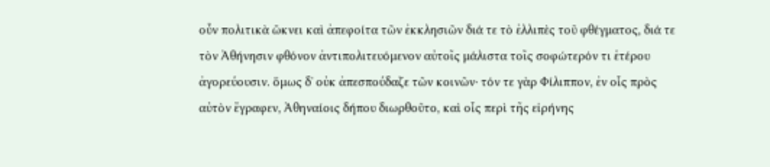οὖν πολιτικὰ ὤκνει καὶ ἀπεφοίτα τῶν ἐκκλησιῶν διά τε τὸ ἐλλιπὲς τοῦ φθέγματος, διά τε τὸν Ἀθήνησιν φθόνον ἀντιπολιτευόμενον αὐτοῖς μάλιστα τοῖς σοφώτερόν τι ἑτέρου ἀγορεύουσιν. ὅμως δʼ οὐκ ἀπεσπούδαζε τῶν κοινῶν· τόν τε γὰρ Φίλιππον, ἐν οἷς πρὸς αὐτὸν ἔγραφεν, Ἀθηναίοις δήπου διωρθοῦτο, καὶ οἷς περὶ τῆς εἰρήνης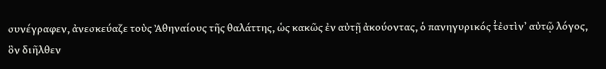συνέγραφεν, ἀνεσκεύαζε τοὺς Ἀθηναίους τῆς θαλάττης, ὡς κακῶς ἐν αὐτῇ ἀκούοντας, ὁ πανηγυρικός τ̔̓ἐστὶνʼ αὐτῷ λόγος, ὃν διῆλθεν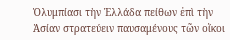Ὀλυμπίασι τὴν Ἑλλάδα πείθων ἐπὶ τὴν Ἀσίαν στρατεύειν παυσαμένους τῶν οἴκοι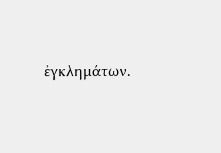ἐγκλημάτων.